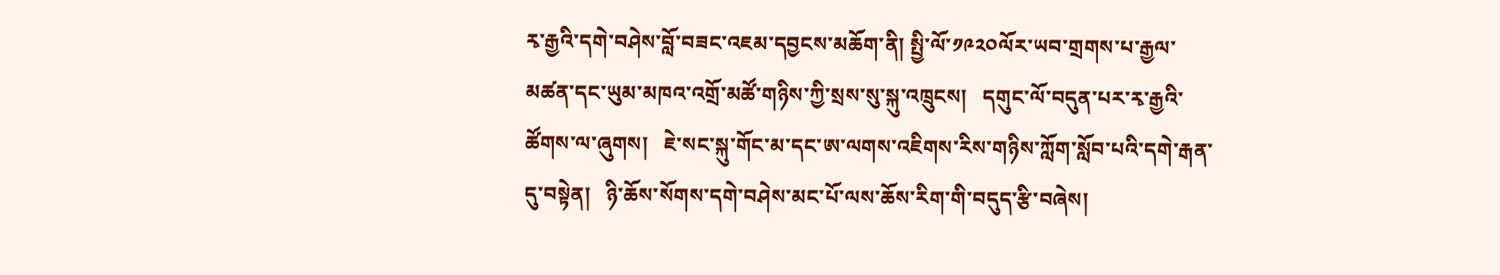རྭ་རྒྱའི་དགེ་བཤེས་བློ་བཟང་འཇམ་དབྱངས་མཆོག་ནི། སྤྱི་ལོ་༡༩༢༠ལོར་ཡབ་གྲགས་པ་རྒྱལ་མཚན་དང་ཡུམ་མཁའ་འགྲོ་མཚོ་གཉིས་ཀྱི་སྲས་སུ་སྐུ་འཁྲུངས།   དགུང་ལོ་བདུན་པར་རྭ་རྒྱའི་ཚོགས་ལ་ཞུགས།   ཇེ་སང་སྐུ་གོང་མ་དང་ཨ་ལགས་འཇིགས་རིས་གཉིས་ཀློག་སློབ་པའི་དགེ་རྒན་དུ་བསྟེན།   ཉི་ཆོས་སོགས་དགེ་བཤེས་མང་པོ་ལས་ཆོས་རིག་གི་བདུད་རྩི་བཞེས།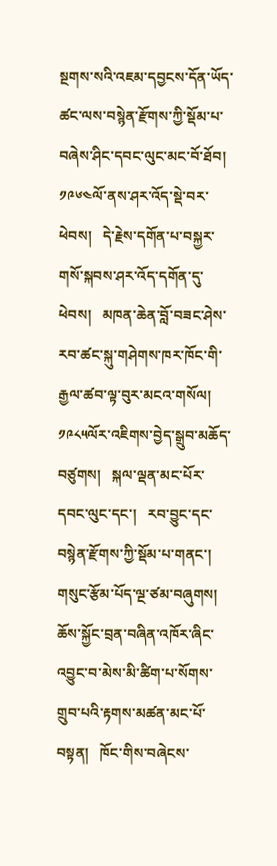སྔགས་སའི་འཇམ་དབྱངས་དོན་ཡོད་ཚང་ལས་བསྙེན་རྫོགས་ཀྱི་སྡོམ་པ་བཞེས་ཤིང་དབང་ལུང་མང་བོ་ཐོབ།   ༡༩༦༤ལོ་ནས་ཤར་འོད་སྡེ་བར་ཕེབས།   དེ་རྗེས་དགོན་པ་བསྐྱར་གསོ་སྐབས་ཤར་འོད་དགོན་དུ་ཕེབས།   མཁན་ཆེན་བློ་བཟང་ཤེས་རབ་ཚང་སྐུ་གཤེགས་ཁར་ཁོང་གི་རྒྱལ་ཚབ་ལྟ་བུར་མངའ་གསོལ།      ༡༩༨༥ལོར་འཇིགས་བྱེད་སྒྲུབ་མཆོད་བཙུགས།   སྐལ་ལྡན་མང་པོར་དབང་ལུང་དང་།   རབ་བྱུང་དང་བསྙེན་རྫོགས་ཀྱི་སྡོམ་པ་གནང་།   གསུང་རྩོམ་པོད་ལྔ་ཙམ་བཞུགས།    ཆོས་སྐྱོང་བྲན་བཞིན་འཁོར་ཞིང་འབྱུང་བ་མེས་མི་ཚིག་པ་སོགས་གྲུབ་པའི་རྟགས་མཚན་མང་པོ་བསྟན།   ཁོང་གིས་བཞེངས་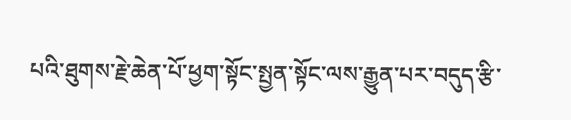པའི་ཐུགས་རྗེ་ཆེན་པོ་ཕྱག་སྟོང་སྤྱན་སྟོང་ལས་རྒྱུན་པར་བདུད་རྩི་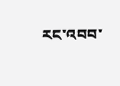རང་འབབ་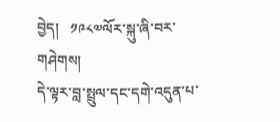བྱེད།   ༡༩༨༧ལོར་སྐུ་ཞི་བར་གཤེགས།
དེ་ལྟར་བླ་སྤྲུལ་དང་དགེ་འདུན་པ་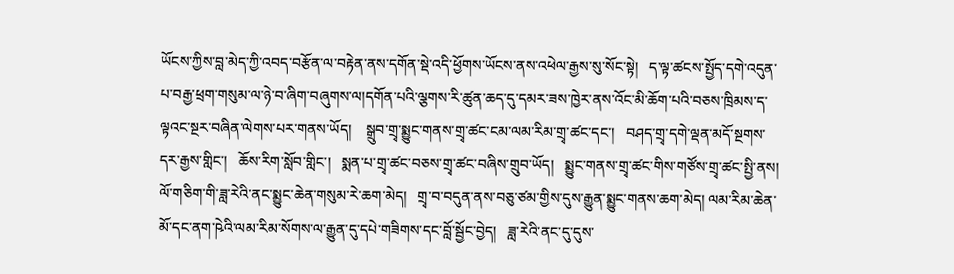ཡོངས་ཀྱིས་བླ་མེད་ཀྱི་འབད་བརྩོན་ལ་བརྟེན་ནས་དགོན་སྡེ་འདི་ཕྱོགས་ཡོངས་ནས་འཕེལ་རྒྱས་སུ་སོང་སྟེ།   ད་ལྟ་ཚངས་སྤྱོད་དགེ་འདུན་པ་བརྒྱ་ཕྲག་གསུམ་ལ་ཉེ་བ་ཞིག་བཞུགས་ལ།དགོན་པའི་ལྕགས་རི་ཚུན་ཆད་དུ་དམར་ཟས་ཁྱེར་ནས་འོང་མི་ཆོག་པའི་བཅས་ཁྲིམས་ད་ལྟའང་སྔར་བཞིན་ལེགས་པར་གནས་ཡོད།    སྒྲུབ་གྲྭ་སྨྱུང་གནས་གྲྭ་ཚང་ངམ་ལམ་རིམ་གྲྭ་ཚང་དང་།   བཤད་གྲྭ་དགེ་ལྡན་མདོ་སྔགས་དར་རྒྱས་གླིང་།   ཆོས་རིག་སློབ་གླིང་།   སྨན་པ་གྲྭ་ཚང་བཅས་གྲྭ་ཚང་བཞིས་གྲུབ་ཡོད།   སྨྱུང་གནས་གྲྭ་ཚང་གིས་གཙོས་གྲྭ་ཚང་སྤྱི་ནས།   ལོ་གཅིག་གི་ཟླ་རེའི་ནང་སྨྱུང་ཆེན་གསུམ་རེ་ཆག་མེད།   གྲྭ་བ་བདུན་ནས་བཅུ་ཙམ་གྱིས་དུས་རྒྱུན་སྨྱུང་གནས་ཆག་མེད། ལམ་རིམ་ཆེན་མོ་དང་ནག་ཥེའི་ལམ་རིམ་སོགས་ལ་རྒྱུན་དུ་དཔེ་གཟིགས་དང་བློ་སྦྱོང་བྱེད།   ཟླ་རེའི་ནང་དུ་དུས་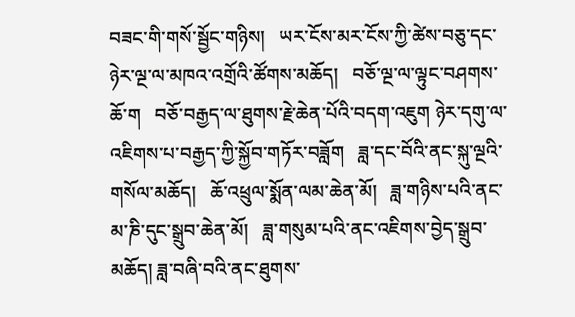བཟང་གི་གསོ་སྦྱོང་གཉིས།   ཡར་ངོས་མར་ངོས་ཀྱི་ཚེས་བཅུ་དང་ཉེར་ལྔ་ལ་མཁའ་འགྲོའི་ཚོགས་མཆོད།   བཅོ་ལྔ་ལ་ལྟུང་བཤགས་ཆོ་ག   བཅོ་བརྒྱད་ལ་ཐུགས་རྗེ་ཆེན་པོའི་བདག་འཇུག ཉེར་དགུ་ལ་འཇིགས་པ་བརྒྱད་ཀྱི་སྐྱོབ་གཏོར་བཟློག   ཟླ་དང་བོའི་ནང་སྐུ་ལྔའི་གསོལ་མཆོད།   ཆོ་འཕྲུལ་སྨོན་ལམ་ཆེན་མོ།   ཟླ་གཉིས་པའི་ནང་མ་ཎི་དུང་སྒྲུབ་ཆེན་མོ།   ཟླ་གསུམ་པའི་ནང་འཇིགས་བྱེད་སྒྲུབ་མཆོད། ཟླ་བཞི་བའི་ནང་ཐུགས་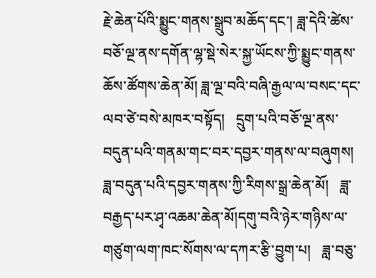རྗེ་ཆེན་པོའི་སྨྱུང་གནས་སྒྲུབ་མཆོད་དང་། ཟླ་དེའི་ཚེས་བཅོ་ལྔ་ནས་དགོན་ལྷ་སྡེ་སེར་སྐྱ་ཡོངས་ཀྱི་སྨྱུང་གནས་ཆོས་ཚོགས་ཆེན་མོ། ཟླ་ལྔ་བའི་བཞི་རྒྱལ་ལ་བསང་དང་ལབ་ཙེ་བསེ་མཁར་བསྟོད།   དྲུག་པའི་བཅོ་ལྔ་ནས་བདུན་པའི་གནམ་གང་བར་དབྱར་གནས་ལ་བཞུགས། ཟླ་བདུན་པའི་དབྱར་གནས་ཀྱི་རིགས་སྒྲ་ཆེན་མོ།   ཟླ་བརྒྱད་པར་ཤྭ་འཆམ་ཆེན་མོ།དགུ་བའི་ཉེར་གཉིས་ལ་གཙུག་ལག་ཁང་སོགས་ལ་དཀར་རྩི་བྱུག་པ།   ཟླ་བཅུ་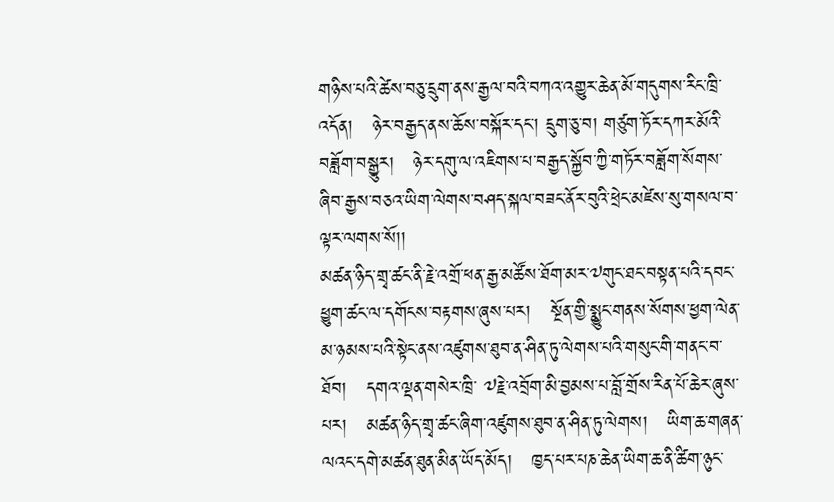གཉིས་པའི་ཚེས་བཅུ་དྲུག་ནས་རྒྱལ་བའི་བཀའ་འགྱུར་ཆེན་མོ་གདུགས་རིང་ཁྲི་འདོན།   ཉེར་བརྒྱད་ནས་ཆོས་བསྐོར་དང་། དྲུག་ཅུ་བ། གཙུག་ཏོར་དཀར་མོའི་བཟློག་བསྒྱུར།   ཉེར་དགུ་ལ་འཇིགས་པ་བརྒྱད་སྐྱོབ་ཀྱི་གཏོར་བཟློག་སོགས་ཞིབ་རྒྱས་བཅའ་ཡིག་ལེགས་བཤད་སྐལ་བཟང་ནོར་བུའི་ཕྲེང་མཛེས་སུ་གསལ་བ་ལྟར་ལགས་སོ།།
མཚན་ཉིད་གྲྭ་ཚང་ནི་རྗེ་འགྲོ་ཕན་རྒྱ་མཚོས་ཐོག་མར་༧གུང་ཐང་བསྟན་པའི་དབང་ཕྱུག་ཚང་ལ་དགོངས་བརྟགས་ཞུས་པར།   སྔོན་གྱི་སྨྱུང་གནས་སོགས་ཕྱག་ལེན་མ་ཉམས་པའི་སྟེང་ནས་འཛུགས་ཐུབ་ན་ཤིན་ཏུ་ལེགས་པའི་གསུང་གི་གནང་བ་ཐོབ།   དགའ་ལྡན་གསེར་ཁྲི་ ༧རྗེ་འབྲོག་མི་བྱམས་པ་བློ་གྲོས་རིན་པོ་ཆེར་ཞུས་པར།   མཚན་ཉིད་གྲྭ་ཚང་ཞིག་འཛུགས་ཐུབ་ན་ཤིན་ཏུ་ལེགས།   ཡིག་ཆ་གཞན་ལའང་དགེ་མཚན་ཐུན་མིན་ཡོད་མོད།   ཁྱད་པར་པཎ་ཆེན་ཡིག་ཆ་ནི་ཚིག་ཉུང་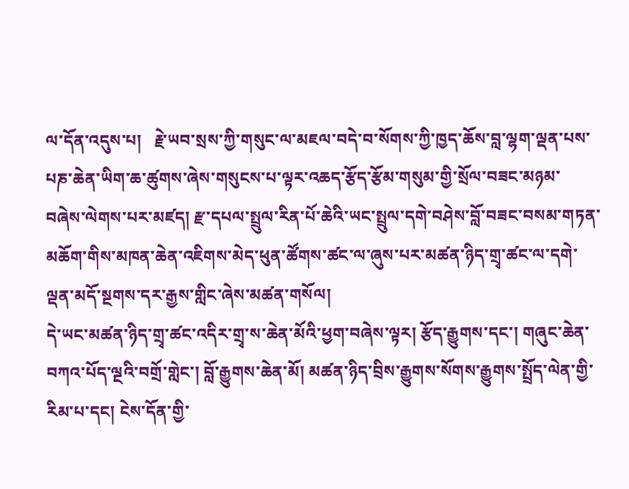ལ་དོན་འདུས་པ།   རྗེ་ཡབ་སྲས་ཀྱི་གསུང་ལ་མཇལ་བདེ་བ་སོགས་ཀྱི་ཁྱད་ཆོས་བླ་ལྷག་ལྡན་པས་པཎ་ཆེན་ཡིག་ཆ་ཚུགས་ཞེས་གསུངས་པ་ལྟར་འཆད་རྩོད་རྩོམ་གསུམ་གྱི་སྲོལ་བཟང་མཉམ་བཞེས་ལེགས་པར་མཛད། རྫ་དཔལ་སྤྲུལ་རིན་པོ་ཆེའི་ཡང་སྤྲུལ་དགེ་བཤེས་བློ་བཟང་བསམ་གཏན་མཆོག་གིས་མཁན་ཆེན་འཇིགས་མེད་ཕུན་ཚོགས་ཚང་ལ་ཞུས་པར་མཚན་ཉིད་གྲྭ་ཚང་ལ་དགེ་ལྡན་མདོ་སྔགས་དར་རྒྱས་གླིང་ཞེས་མཚན་གསོལ།
དེ་ཡང་མཚན་ཉིད་གྲྭ་ཚང་འདིར་གྲྭ་ས་ཆེན་མོའི་ཕྱག་བཞེས་ལྟར། རྩོད་རྒྱུགས་དང་། གཞུང་ཆེན་བཀའ་པོད་ལྔའི་བགྲོ་གླེང་། བློ་རྒྱུགས་ཆེན་མོ། མཚན་ཉིད་བྲིས་རྒྱུགས་སོགས་རྒྱུགས་སྤྲོད་ལེན་གྱི་རིམ་པ་དང། ངེས་དོན་གྱི་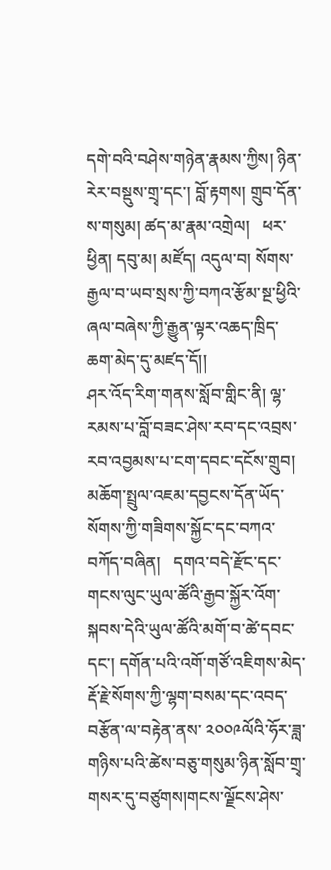དགེ་བའི་བཤེས་གཉེན་རྣམས་ཀྱིས། ཉིན་རེར་བསྡུས་གྲྭ་དང་། བློ་རྟགས། གྲུབ་དོན་ས་གསུམ། ཚད་མ་རྣམ་འགྲེལ།   ཕར་ཕྱིན། དབུ་མ། མཛོད། འདུལ་བ། སོགས་རྒྱལ་བ་ཡབ་སྲས་ཀྱི་བཀའ་རྩོམ་སྔ་ཕྱིའི་ཞལ་བཞེས་ཀྱི་རྒྱུན་ལྟར་འཆད་ཁྲིད་ཆག་མེད་དུ་མཛད་དོ།།
ཤར་འོད་རིག་གནས་སློབ་གླིང་ནི། ལྷ་རམས་པ་བློ་བཟང་ཤེས་རབ་དང་འབྲས་རབ་འབྱམས་པ་ངག་དབང་དངོས་གྲུབ།   མཆོག་སྤྲུལ་འཇམ་དབྱངས་དོན་ཡོད་སོགས་ཀྱི་གཟིགས་སྐྱོང་དང་བཀའ་བཀོད་བཞིན།   དགའ་བདེ་རྫོང་དང་གངས་ལུང་ཡུལ་ཚོའི་རྒྱབ་སྐྱོར་འོག་སྐབས་དེའི་ཡུལ་ཚོའི་མགོ་བ་ཚེ་དབང་དང་། དགོན་པའི་འགོ་གཙོ་འཇིགས་མེད་རྡོ་རྗེ་སོགས་ཀྱི་ལྷག་བསམ་དང་འབད་བརྩོན་ལ་བརྟེན་ནས་ ༢༠༠༩ལོའི་ཧོར་ཟླ་གཉིས་པའི་ཚེས་བཅུ་གསུམ་ཉིན་སློབ་གྲྭ་གསར་དུ་བཙུགས།གངས་ལྗོངས་ཤེས་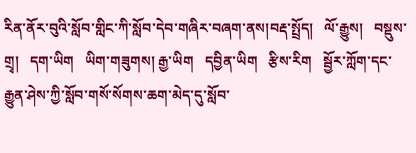རིན་ནོར་བུའི་སློབ་གླིང་ཀི་སློབ་དེབ་གཞིར་བཞག་ནས།བརྡ་སྤྲོད།   ལོ་རྒྱུས།   བསྡུས་གྲྭ།   དག་ཡིག   ཡིག་གཟུགས། རྒྱ་ཡིག   དབྱིན་ཡིག   རྩིས་རིག   སྦྱོར་ཀློག་དང་རྒྱུན་ཤེས་ཀྱི་སློབ་གསོ་སོགས་ཆག་མེད་དུ་སློབ་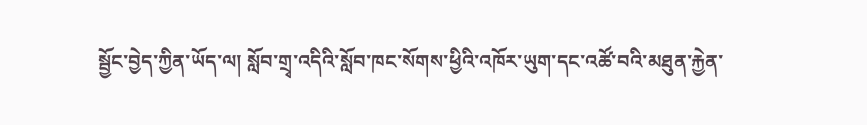སྦྱོང་བྱེད་ཀྱིན་ཡོད་ལ། སློབ་གྲྭ་འདིའི་སློབ་ཁང་སོགས་ཕྱིའི་འཁོར་ཡུག་དང་འཚོ་བའི་མཐུན་རྐྱེན་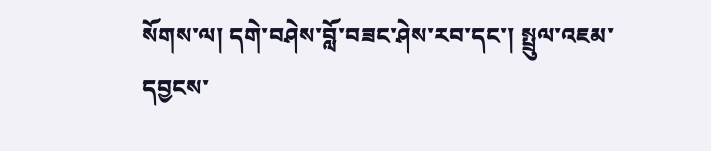སོགས་ལ། དགེ་བཤེས་བློ་བཟང་ཤེས་རབ་དང་། སྤྲུལ་འཇམ་དབྱངས་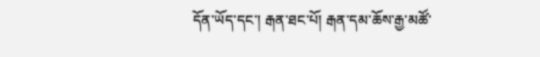དོན་ཡོད་དང་། རྒན་ཐང་པོ། རྒན་དམ་ཆོས་རྒྱ་མཚོ་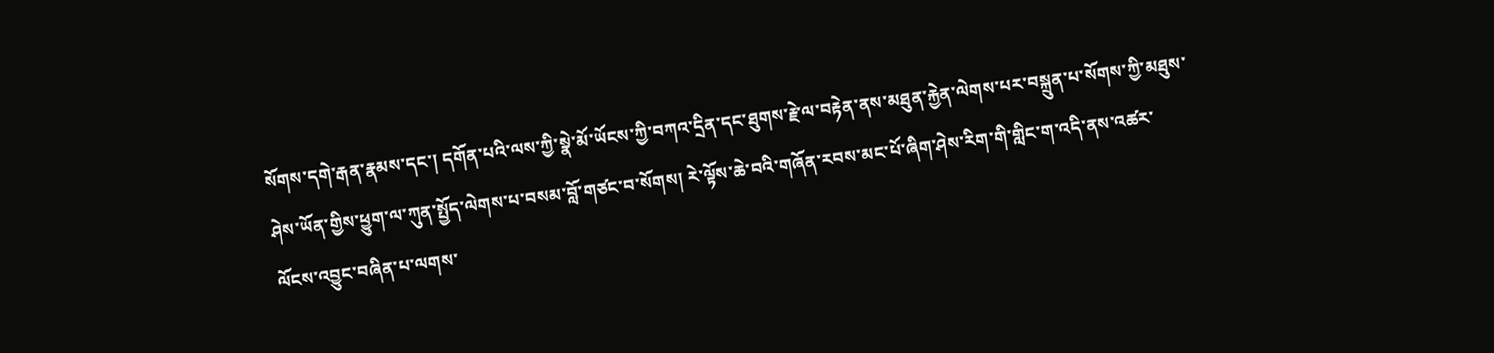སོགས་དགེ་རྒན་རྣམས་དང་། དགོན་པའི་ལས་ཀྱི་སྣེ་མོ་ཡོངས་ཀྱི་བཀའ་དྲིན་དང་ཐུགས་རྗེ་ལ་བརྟེན་ནས་མཐུན་རྐྱེན་ལེགས་པར་བསྐྲུན་པ་སོགས་ཀྱི་མཐུས་ཤེས་ཡོན་གྱིས་ཕྱུག་ལ་ཀུན་སྤྱོད་ལེགས་པ་བསམ་བློ་གཙང་བ་སོགས། རེ་ལྟོས་ཆེ་བའི་གཞོན་རབས་མང་པོ་ཞིག་ཤེས་རིག་གི་གླིང་ག་འདི་ནས་འཚར་ལོངས་འབྱུང་བཞིན་པ་ལགས་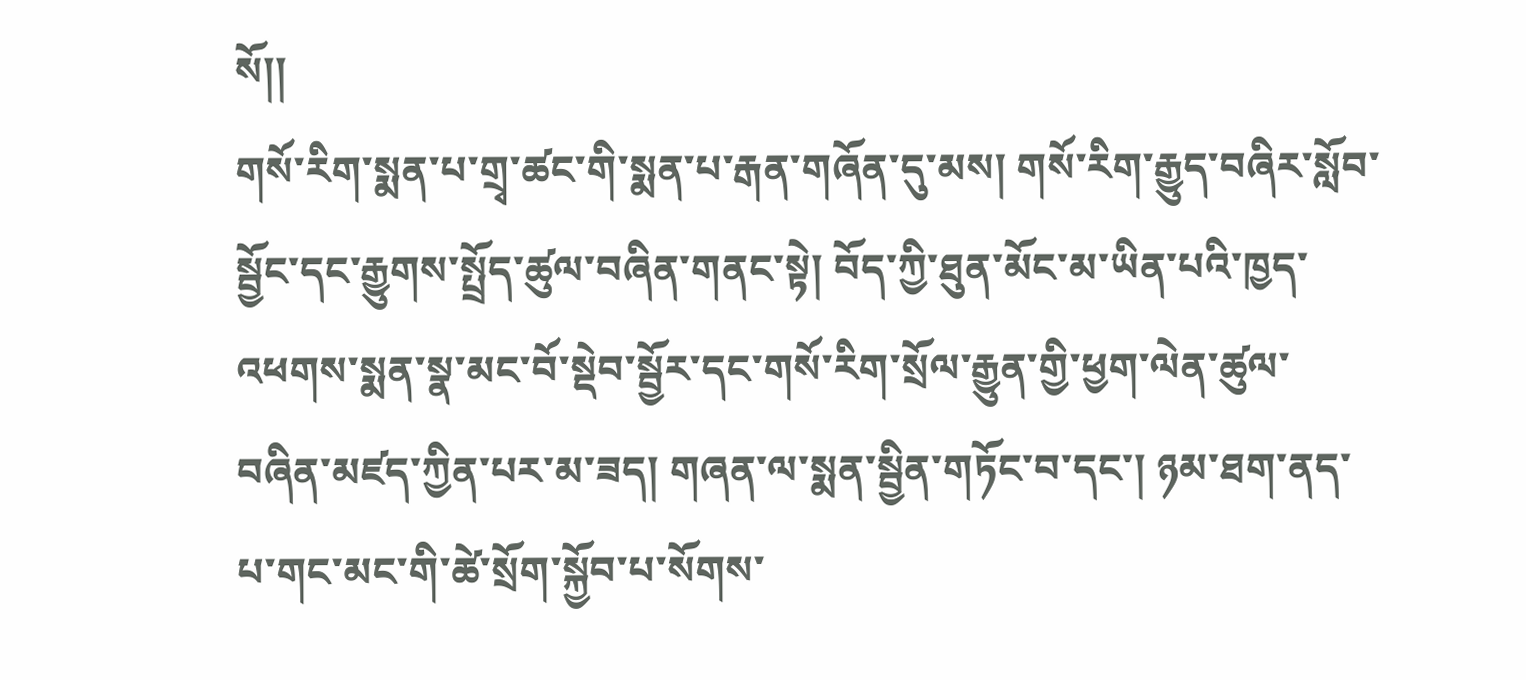སོ།།
གསོ་རིག་སྨན་པ་གྲྭ་ཚང་གི་སྨན་པ་རྒན་གཞོན་དུ་མས། གསོ་རིག་རྒྱུད་བཞིར་སློབ་སྦྱོང་དང་རྒྱུགས་སྤྲོད་ཚུལ་བཞིན་གནང་སྟེ། བོད་ཀྱི་ཐུན་མོང་མ་ཡིན་པའི་ཁྱད་འཕགས་སྨན་སྣ་མང་བོ་སྡེབ་སྦྱོར་དང་གསོ་རིག་སྲོལ་རྒྱུན་གྱི་ཕྱག་ལེན་ཚུལ་བཞིན་མཛད་ཀྱིན་པར་མ་ཟད། གཞན་ལ་སྨན་སྦྱིན་གཏོང་བ་དང་། ཉམ་ཐག་ནད་པ་གང་མང་གི་ཚེ་སྲོག་སྐྱོབ་པ་སོགས་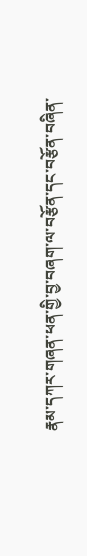རྣམ་དཀར་གཞན་ཕན་གྱི་བྱ་བཞག་ལ་བརྩོན་དང་བརྩོན་བཞིན་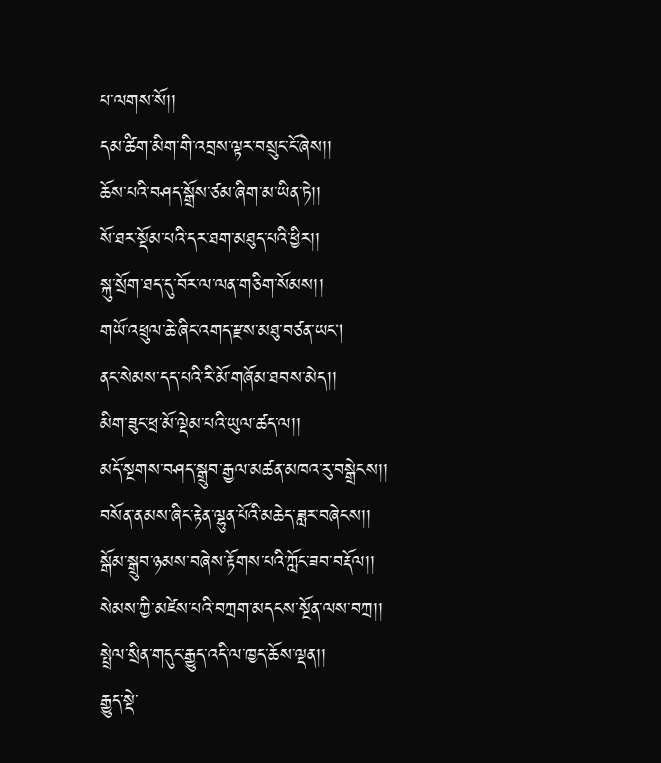པ་ལགས་སོ།།
དམ་ཚིག་མིག་གི་འབྲས་ལྟར་བསྲུང་ངོ་ཞེས།།
ཆོས་པའི་བཤད་སྒྲོས་ཙམ་ཞིག་མ་ཡིན་ཏེ།།
སོ་ཐར་སྡོམ་པའི་དར་ཐག་མཐུད་པའི་ཕྱིར།།
སྐུ་སྲོག་ཐད་དུ་བོར་ལ་ལན་གཅིག་སོམས།།
གཡོ་འཕྲུལ་ཆེ་ཞིང་འགད་རྫས་མཐུ་བཙན་ཡང།
ནང་སེམས་དད་པའི་རི་མོ་གཞོམ་ཐབས་མེད།།
མིག་ཟུང་ཕྲ་མོ་ལྡེམ་པའི་ཡུལ་ཚད་ལ།།
མདོ་སྔགས་བཤད་སྒྲུབ་རྒྱལ་མཚན་མཁའ་རུ་བསྒྲེངས།།
བསོན་ནམས་ཞིང་རྟེན་ལྷུན་པོའི་མཆེད་ཟླར་བཞེངས།།
སྒོམ་སྒྲུབ་ཉམས་བཞེས་རྟོགས་པའི་ཀློང་ཟབ་བརྡོལ།།
སེམས་ཀྱི་མཛེས་པའི་བཀྲག་མདངས་སྔོན་ལས་བཀྲ།།
སྤྲེལ་སྲིན་གདུང་རྒྱུད་འདི་ལ་ཁྱད་ཆོས་ལྡན།།
རྒྱུད་སྡེ་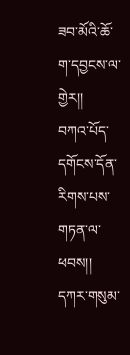ཟབ་མོའི་ཆོ་ག་དབྱངས་ལ་གྱེར།།
བཀའ་པོད་དགོངས་དོན་རིགས་པས་གཏན་ལ་ཕབས།།
དཀར་གསུམ་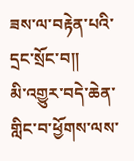ཟས་ལ་བརྟེན་པའི་དྲང་སྲོང་བ།།
མི་འགྱུར་བདེ་ཆེན་གླིང་བ་ཕྱོགས་ལས་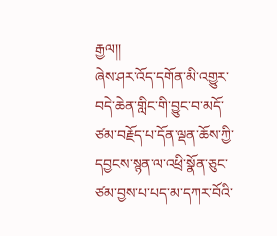རྒྱལ།།
ཞེས་ཤར་འོད་དགོན་མི་འགྱུར་བདེ་ཆེན་གླིང་གི་བྱུང་བ་མདོ་ཙམ་བརྗོད་པ་དོན་ལྡན་ཆོས་ཀྱི་དབྱངས་སྙན་ལ་འཕྲི་སྣོན་ཅུང་ཙམ་བྱས་པ་པད་མ་དཀར་བོའི་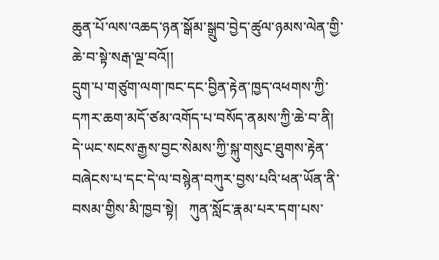ཆུན་པོ་ལས་འཆད་ཉན་སྒོམ་སྒྲུབ་བྱེད་ཚུལ་ཉམས་ལེན་གྱི་ཆེ་བ་སྟེ་སརྒ་ལྔ་བའོ།།
དྲུག་པ་གཙུག་ལག་ཁང་དང་བྱིན་རྟེན་ཁྱད་འཕགས་ཀྱི་དཀར་ཆག་མདོ་ཙམ་འགོད་པ་བསོད་ནམས་ཀྱི་ཆེ་བ་ནི།
དེ་ཡང་སངས་རྒྱས་བྱང་སེམས་ཀྱི་སྐུ་གསུང་ཐུགས་རྟེན་བཞེངས་པ་དང་དེ་ལ་བསྙེན་བཀུར་བྱས་པའི་ཕན་ཡོན་ནི་བསམ་གྱིས་མི་ཁྱབ་སྟེ།   ཀུན་སློང་རྣམ་པར་དག་པས་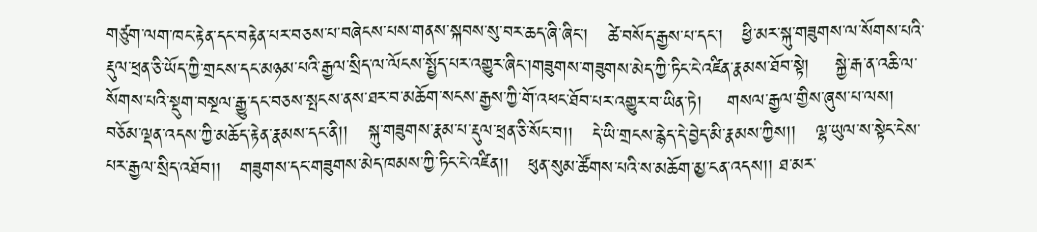གཙུག་ལག་ཁང་རྟེན་དང་བརྟེན་པར་བཅས་པ་བཞེངས་པས་གནས་སྐབས་སུ་བར་ཆད་ཞི་ཞིང་།   ཚེ་བསོད་རྒྱས་པ་དང་།   ཕྱི་མར་སྐུ་གཟུགས་ལ་སོགས་པའི་རྡུལ་ཕྲན་ཅི་ཡོད་ཀྱི་གྲངས་དང་མཉམ་པའི་རྒྱལ་སྲིད་ལ་ལོངས་སྤྱོད་པར་འགྱུར་ཞིང་།གཟུགས་གཟུགས་མེད་ཀྱི་ཏིང་ངེ་འཛིན་རྣམས་ཐོབ་སྟེ།    སྐྱེ་རྒ་ན་འཆི་ལ་སོགས་པའི་སྡུག་བསྔལ་རྒྱུ་དང་བཅས་སྤངས་ནས་ཐར་བ་མཆོག་སངས་རྒྱས་ཀྱི་གོ་འཕང་ཐོབ་པར་འགྱུར་བ་ཡིན་ཏེ།    གསལ་རྒྱལ་གྱིས་ཞུས་པ་ལས།   བཅོམ་ལྡན་འདས་ཀྱི་མཆོད་རྟེན་རྣམས་དང་ནི།།   སྐུ་གཟུགས་རྣམ་པ་རྡུལ་ཕྲན་ཅི་སོང་བ།།   དེ་ཡི་གྲངས་རྙེད་དེ་བྱེད་མི་རྣམས་ཀྱིས།།   ལྷ་ཡུལ་ས་སྟེང་ངེས་པར་རྒྱལ་སྲིད་འཐོབ།།   གཟུགས་དང་གཟུགས་མེད་ཁམས་ཀྱི་ཏིང་ངེ་འཛིན།།   ཕུན་སུམ་ཚོགས་པའི་ས་མཆོག་མྱ་ངན་འདས།། ཐ་མར་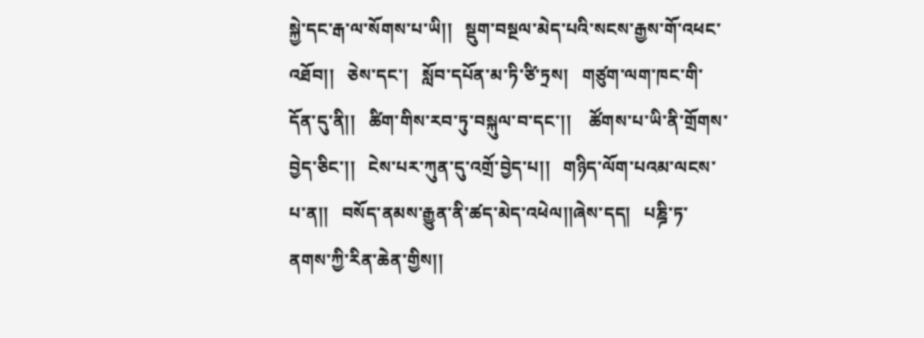སྐྱེ་དང་རྒ་ལ་སོགས་པ་ཡི།།   སྡུག་བསྔལ་མེད་པའི་སངས་རྒྱས་གོ་འཕང་འཐོབ།།   ཅེས་དང་།   སློབ་དཔོན་མ་ཏི་ཙི་ཏྲས།   གཙུག་ལག་ཁང་གི་དོན་དུ་ནི།།   ཚིག་གིས་རབ་ཏུ་བསྐུལ་བ་དང་།།    ཚོགས་པ་ཡི་ནི་གྲོགས་བྱེད་ཅིང་།།   ངེས་པར་ཀུན་དུ་འགྲོ་བྱེད་པ།།   གཉིད་ལོག་པའམ་ལངས་པ་ན།།   བསོད་ནམས་རྒྱུན་ནི་ཚད་མེད་འཕེལ།།ཞེས་དད།   པཎྜི་ཏ་ནགས་ཀྱི་རིན་ཆེན་གྱིས།།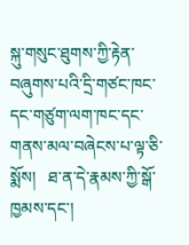སྐུ་གསུང་ཐུགས་ཀྱི་རྟེན་བཞུགས་པའི་དྲི་གཙང་ཁང་དང་གཙུག་ལག་ཁང་དང་གནས་མལ་བཞེངས་པ་ལྟ་ཅི་སྨོས།   ཐ་ན་དེ་རྣམས་ཀྱི་སྒོ་ཁྱམས་དང་།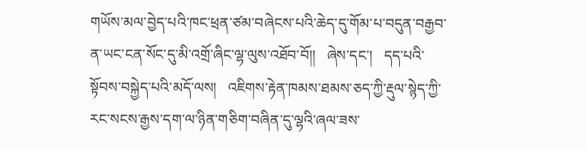གཡོས་མལ་བྱེད་པའི་ཁང་ཕྲན་ཙམ་བཞེངས་པའི་ཆེད་དུ་གོམ་པ་བདུན་བརྒྱབ་ན་ཡང་ངན་སོང་དུ་མི་འགྲོ་ཞིང་ལྷ་ལུས་འཐོབ་བོ།།   ཞེས་དང་།   དད་པའི་སྟོབས་བསྐྱེད་པའི་མདོ་ལས།   འཇིགས་རྟེན་ཁམས་ཐམས་ཅད་ཀྱི་རྡུལ་སྙེད་ཀྱི་རང་སངས་རྒྱས་དག་ལ་ཉིན་གཅིག་བཞིན་དུ་ལྷའི་ཞལ་ཟས་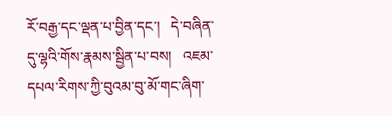རོ་བརྒྱ་དང་ལྡན་པ་བྱིན་དང་།   དེ་བཞིན་དུ་ལྷའི་གོས་རྣམས་སྦྱིན་པ་བས།   འཇམ་དཔལ་རིགས་ཀྱི་བུའམ་བུ་མོ་གང་ཞིག་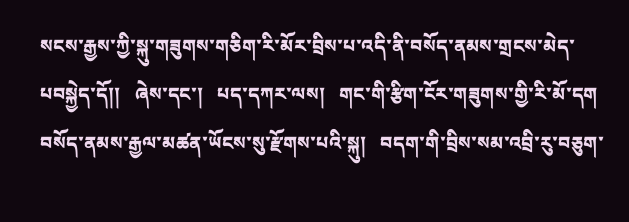སངས་རྒྱས་ཀྱི་སྐུ་གཟུགས་གཅིག་རི་མོར་བྲིས་པ་འདི་ནི་བསོད་ནམས་གྲངས་མེད་པབསྐྱེད་དོ།།   ཞེས་དང་།   པད་དཀར་ལས།   གང་གི་རྩིག་ངོར་གཟུགས་གྱི་རི་མོ་དག   བསོད་ནམས་རྒྱལ་མཚན་ཡོངས་སུ་རྫོགས་པའི་སྐུ།   བདག་གི་བྲིས་སམ་འབྲི་རུ་བཅུག་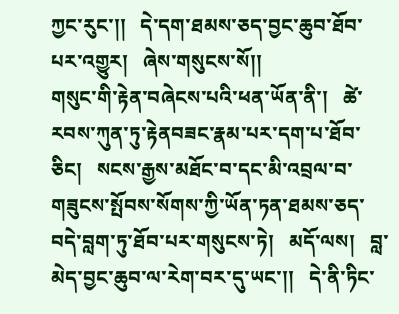ཀྱང་རུང་།།   དེ་དག་ཐམས་ཅད་བྱང་ཆུབ་ཐོབ་པར་འགྱུར།   ཞེས་གསུངས་སོ།།
གསུང་གི་རྟེན་བཞེངས་པའི་ཕན་ཡོན་ནི་།   ཚེ་རབས་ཀུན་ཏུ་རྟེནབཟང་རྣམ་པར་དག་པ་ཐོབ་ཅིང།   སངས་རྒྱས་མཐོང་བ་དང་མི་འབྲལ་བ་གཟུངས་སྤོབས་སོགས་ཀྱི་ཡོན་ཏན་ཐམས་ཅད་བདེ་བླག་ཏུ་ཐོབ་པར་གསུངས་ཏེ།   མདོ་ལས།   བླ་མེད་བྱང་ཆུབ་ལ་རེག་བར་དུ་ཡང་།།   དེ་ནི་ཏིང་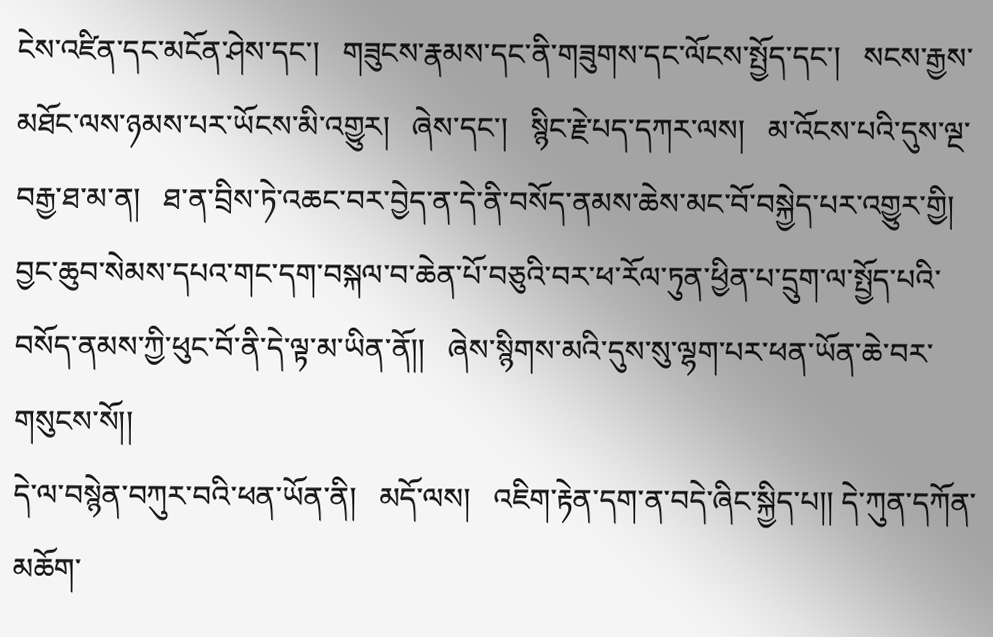ངེས་འཛིན་དང་མངོན་ཤེས་དང་།   གཟུངས་རྣམས་དང་ནི་གཟུགས་དང་ལོངས་སྤྱོད་དང་།   སངས་རྒྱས་མཐོང་ལས་ཉམས་པར་ཡོངས་མི་འགྱུར།   ཞེས་དང་།   སྙིང་རྗེ་པད་དཀར་ལས།   མ་འོངས་པའི་དུས་ལྔ་བརྒྱ་ཐ་མ་ན།   ཐ་ན་བྲིས་ཏེ་འཆང་བར་བྱེད་ན་དེ་ནི་བསོད་ནམས་ཆེས་མང་བོ་བསྐྱེད་པར་འགྱུར་གྱི།   བྱང་ཆུབ་སེམས་དཔའ་གང་དག་བསྐལ་བ་ཆེན་པོ་བཅུའི་བར་ཕ་རོལ་ཏུན་ཕྱིན་པ་དྲུག་ལ་སྤྱོད་པའི་བསོད་ནམས་ཀྱི་ཕུང་བོ་ནི་དེ་ལྟ་མ་ཡིན་ནོ།།   ཞེས་སྙིགས་མའི་དུས་སུ་ལྷག་པར་ཕན་ཡོན་ཆེ་བར་གསུངས་སོ།།
དེ་ལ་བསྙེན་བཀུར་བའི་ཕན་ཡོན་ནི།   མདོ་ལས།   འཇིག་རྟེན་དག་ན་བདེ་ཞིང་སྐྱིད་པ།། དེ་ཀུན་དཀོན་མཆོག་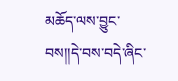མཆོད་ལས་བྱུང་བས།།དེ་བས་བདེ་ཞིང་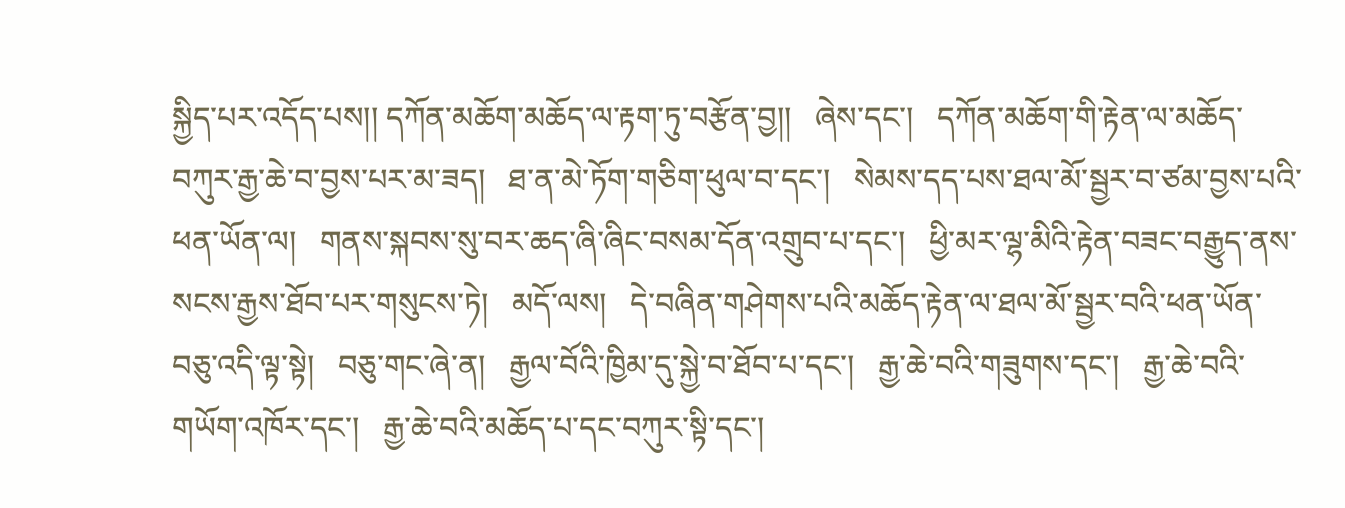སྐྱིད་པར་འདོད་པས།། དཀོན་མཆོག་མཆོད་ལ་རྟག་ཏུ་བརྩོན་བྱ།།   ཞེས་དང་།   དཀོན་མཆོག་གི་རྟེན་ལ་མཆོད་བཀུར་རྒྱ་ཆེ་བ་བྱས་པར་མ་ཟད།   ཐ་ན་མེ་ཏོག་གཅིག་ཕུལ་བ་དང་།   སེམས་དད་པས་ཐལ་མོ་སྦྱར་བ་ཙམ་བྱས་པའི་ཕན་ཡོན་ལ།   གནས་སྐབས་སུ་བར་ཆད་ཞི་ཞིང་བསམ་དོན་འགྲུབ་པ་དང་།   ཕྱི་མར་ལྷ་མིའི་རྟེན་བཟང་བརྒྱུད་ནས་སངས་རྒྱས་ཐོབ་པར་གསུངས་ཏེ།   མདོ་ལས།   དེ་བཞིན་གཤེགས་པའི་མཆོད་རྟེན་ལ་ཐལ་མོ་སྦྱར་བའི་ཕན་ཡོན་བཅུ་འདི་ལྟ་སྟེ།   བཅུ་གང་ཞེ་ན།   རྒྱལ་བོའི་ཁྱིམ་དུ་སྐྱེ་བ་ཐོབ་པ་དང་།   རྒྱ་ཆེ་བའི་གཟུགས་དང་།   རྒྱ་ཆེ་བའི་གཡོག་འཁོར་དང་།   རྒྱ་ཆེ་བའི་མཆོད་པ་དང་བཀུར་སྟི་དང་།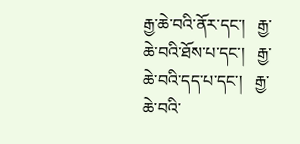རྒྱ་ཆེ་བའི་ནོར་དང་།   རྒྱ་ཆེ་བའི་ཐོས་པ་དང་།   རྒྱ་ཆེ་བའི་དད་པ་དང་།   རྒྱ་ཆེ་བའི་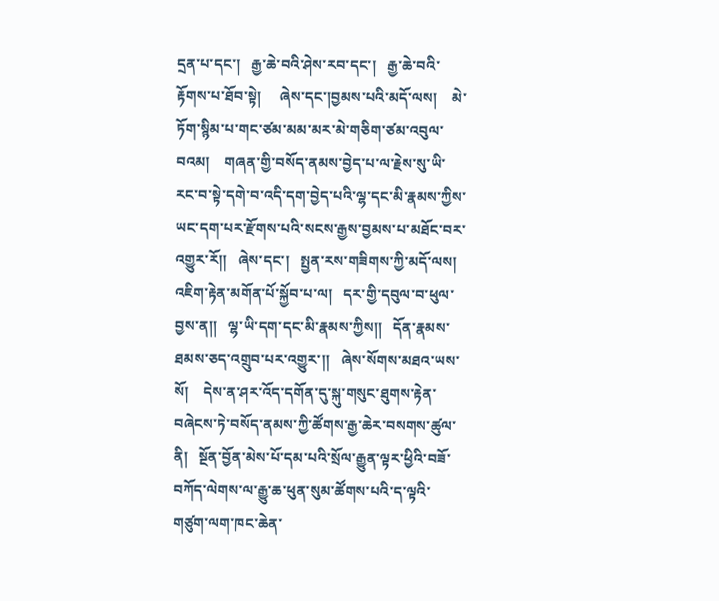དྲན་པ་དང་།   རྒྱ་ཆེ་བའི་ཤེས་རབ་དང་།   རྒྱ་ཆེ་བའི་རྟོགས་པ་ཐོབ་སྟེ།     ཞེས་དང་།བྱམས་པའི་མདོ་ལས།    མེ་ཏོག་སྙིམ་པ་གང་ཙམ་མམ་མར་མེ་གཅིག་ཙམ་འབུལ་བའམ།    གཞན་གྱི་བསོད་ནམས་བྱེད་པ་ལ་རྗེས་སུ་ཡི་རང་བ་སྟེ་དགེ་བ་འདི་དག་བྱེད་པའི་ལྷ་དང་མི་རྣམས་ཀྱིས་ཡང་དག་པར་རྫོགས་པའི་སངས་རྒྱས་བྱམས་པ་མཐོང་བར་འགྱུར་རོ།།   ཞེས་དང་།   སྤྱན་རས་གཟིགས་ཀྱི་མདོ་ལས།   འཇིག་རྟེན་མགོན་པོ་སྐྱོབ་པ་ལ།   དར་གྱི་དབུལ་བ་ཕུལ་བྱས་ན།།   ལྷ་ཡི་དག་དང་མི་རྣམས་ཀྱིས།།   དོན་རྣམས་ཐམས་ཅད་འགྲུབ་པར་འགྱུར་།།   ཞེས་སོགས་མཐའ་ཡས་སོ།    དེས་ན་ཤར་འོད་དགོན་དུ་སྐུ་གསུང་ཐུགས་རྟེན་བཞེངས་ཏེ་བསོད་ནམས་ཀྱི་ཚོགས་རྒྱ་ཆེར་བསགས་ཚུལ་ནི།   སྔོན་བྱོན་མེས་པོ་དམ་པའི་སྲོལ་རྒྱུན་ལྟར་ཕྱིའི་བཟོ་བཀོད་ལེགས་ལ་རྒྱུ་ཆ་ཕུན་སུམ་ཚོགས་པའི་ད་ལྟའི་གཙུག་ལག་ཁང་ཆེན་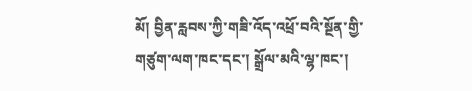མོ། བྱིན་རླབས་ཀྱི་གཟི་འོད་འཕྲོ་བའི་སྔོན་གྱི་གཙུག་ལག་ཁང་དང་། སྒྲོལ་མའི་ལྷ་ཁང་།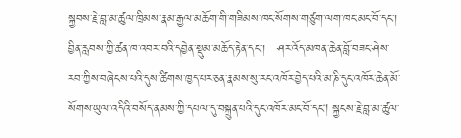སྐྱབས་རྗེ་བླ་མ་ཚུལ་ཁྲིམས་རྣམ་རྒྱལ་མཆོག་གི་གཟིམས་ཁང་སོགས་གཙུག་ལག་ཁང་མང་བོ་དང་། བྱིན་རླབས་ཀྱི་ཚན་ཁ་འབར་བའི་དབྱེན་སྡུམ་མཆོད་རྟེན་དང་།   ཤར་འོད་མཁན་ཆེན་བློ་བཟང་ཤེས་རབ་ཀྱིས་བཞེངས་པའི་དུས་ཚིགས་ཁྱད་པར་ཅན་རྣམས་སུ་རང་འཁོར་བྱེད་པའི་མ་ཎི་དུང་འཁོར་ཆེན་མོ་སོགས་ཡུལ་འདིའི་བསོད་ནམས་ཀྱི་དཔལ་དུ་བསྐྲུན་པའི་དུང་འཁོར་མང་བོ་དང། སྐྱངས་རྗེ་བླ་མ་ཚུལ་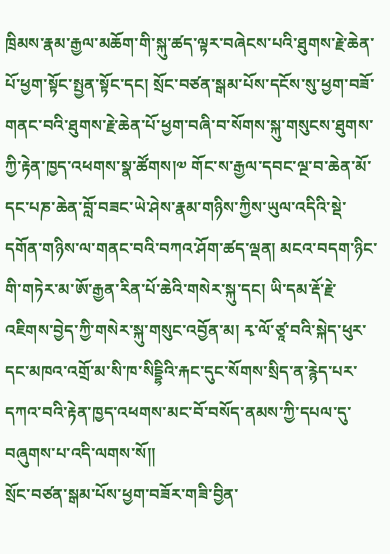ཁྲིམས་རྣམ་རྒྱལ་མཆོག་གི་སྐུ་ཚད་ལྟར་བཞེངས་པའི་ཐུགས་རྗེ་ཆེན་པོ་ཕྱག་སྟོང་སྤྱན་སྟོང་དང། སྲོང་བཙན་སྒམ་པོས་དངོས་སུ་ཕྱག་བཟོ་གནང་བའི་ཐུགས་རྗེ་ཆེན་པོ་ཕྱག་བཞི་བ་སོགས་སྐུ་གསུངས་ཐུགས་ཀྱི་རྟེན་ཁྱད་འཕགས་སྣ་ཚོགས།༧ གོང་ས་རྒྱལ་དབང་ལྔ་བ་ཆེན་མོ་དང་པཎ་ཆེན་བློ་བཟང་ཡེ་ཤེས་རྣམ་གཉིས་ཀྱིས་ཡུལ་འདིའི་སྡེ་དགོན་གཉིས་ལ་གནང་བའི་བཀའ་ཤོག་ཚད་ལྡན། མངའ་བདག་ཉིང་གི་གཏེར་མ་ཨོ་རྒྱན་རིན་པོ་ཆེའི་གསེར་སྐུ་དང། ཡི་དམ་རྡོ་རྗེ་འཇིགས་བྱེད་ཀྱི་གསེར་སྐུ་གསུང་འབྱོན་མ། རྭ་ལོ་ཙཱ་བའི་སྐེད་ཕུར་དང་མཁའ་འགྲོ་མ་སི་ཁ་སིདྡྷིའི་རྐང་དུང་སོགས་སྲིད་ན་རྙེད་པར་དཀའ་བའི་རྟེན་ཁྱད་འཕགས་མང་བོ་བསོད་ནམས་ཀྱི་དཔལ་དུ་བཞུགས་པ་འདི་ལགས་སོ།།
སྲོང་བཙན་སྒམ་པོས་ཕྱག་བཟོར་གཟི་བྱིན་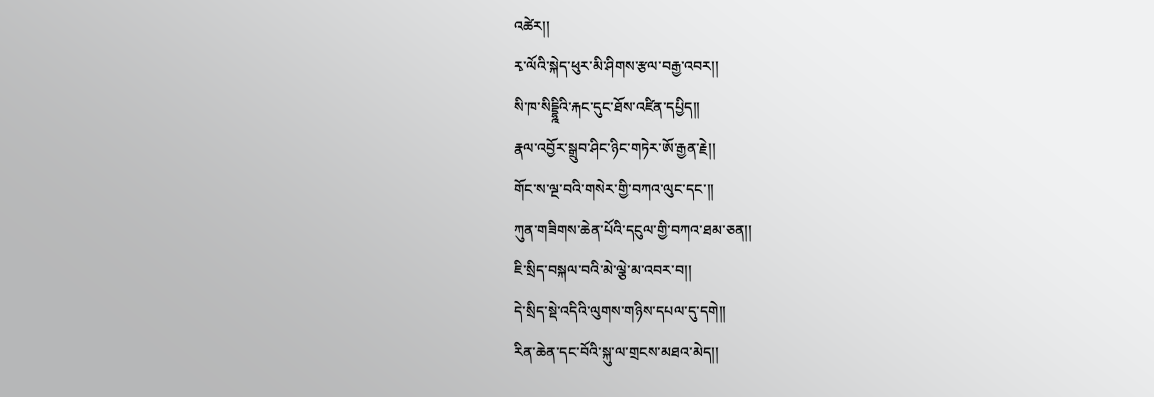འཚེར།།
རྭ་ལོའི་སྐེད་ཕུར་མི་ཤིགས་རྩལ་བརྒྱ་འབར།།
སི་ཁ་སིདྡྷྰིའི་རྐང་དུང་ཐོས་འཛིན་དཔྱིད།།
རྣལ་འབྱོར་སྒྲུབ་ཤིང་ཉིང་གཏེར་ཨོ་རྒྱན་རྗེ།།
གོང་ས་ལྔ་བའི་གསེར་གྱི་བཀའ་ལུང་དང་།།
ཀུན་གཟིགས་ཆེན་པོའི་དངུལ་གྱི་བཀའ་ཐམ་ཅན།།
ཇི་སྲིད་བསྐལ་བའི་མེ་ལྕེ་མ་འབར་བ།།
དེ་སྲིད་སྡེ་འདིའི་ལུགས་གཉིས་དཔལ་དུ་དགེ།།
རིན་ཆེན་དང་བོའི་སྐུ་ལ་གྲངས་མཐའ་མེད།།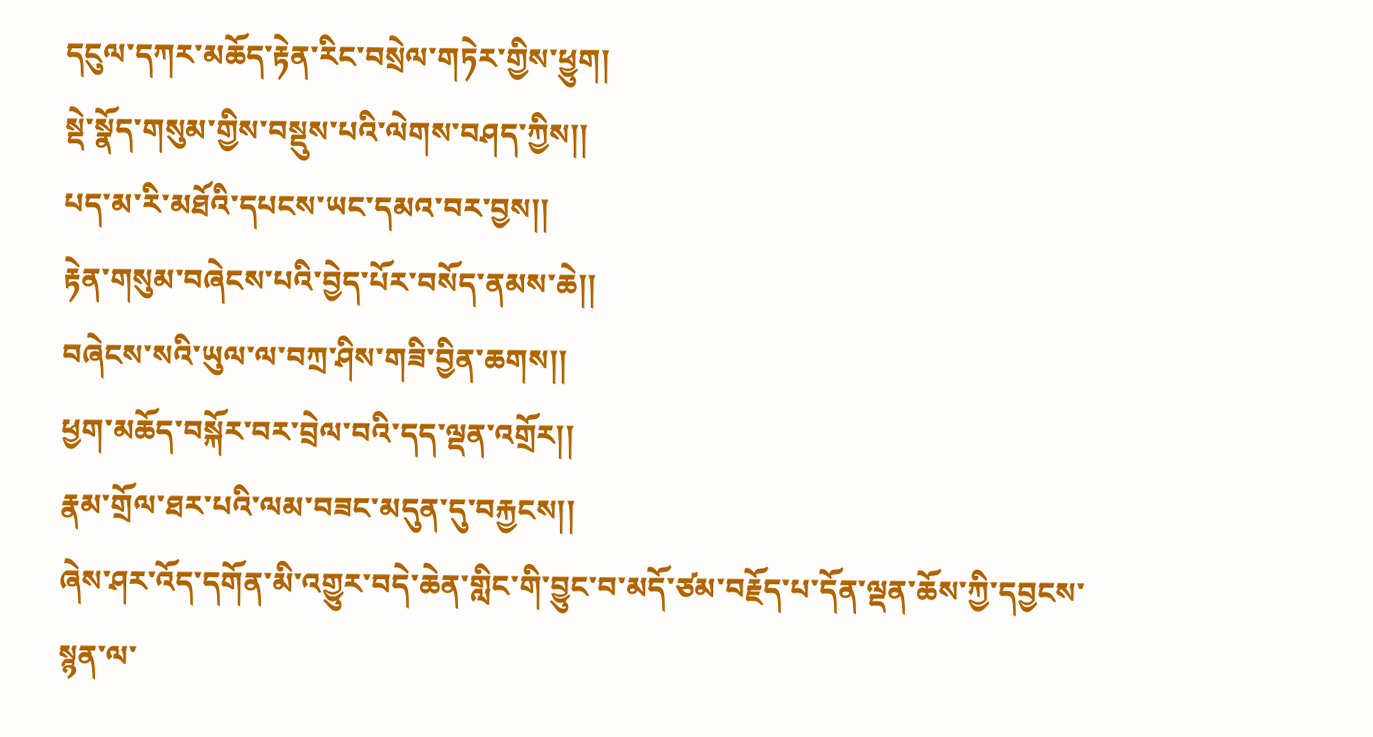དངུལ་དཀར་མཆོད་རྟེན་རིང་བསྲེལ་གཏེར་གྱིས་ཕྱུག།
སྡེ་སྣོད་གསུམ་གྱིས་བསྡུས་པའི་ལེགས་བཤད་ཀྱིས།།
པད་མ་རི་མཐོའི་དཔངས་ཡང་དམའ་བར་བྱས།།
རྟེན་གསུམ་བཞེངས་པའི་བྱེད་པོར་བསོད་ནམས་ཆེ།།
བཞེངས་སའི་ཡུལ་ལ་བཀྲ་ཤིས་གཟི་བྱིན་ཆགས།།
ཕྱག་མཆོད་བསྐོར་བར་བྲེལ་བའི་དད་ལྡན་འགྲོར།།
རྣམ་གྲོལ་ཐར་པའི་ལམ་བཟང་མདུན་དུ་བརྐྱངས།།
ཞེས་ཤར་འོད་དགོན་མི་འགྱུར་བདེ་ཆེན་གླིང་གི་བྱུང་བ་མདོ་ཙམ་བརྗོད་པ་དོན་ལྡན་ཆོས་ཀྱི་དབྱངས་སྙན་ལ་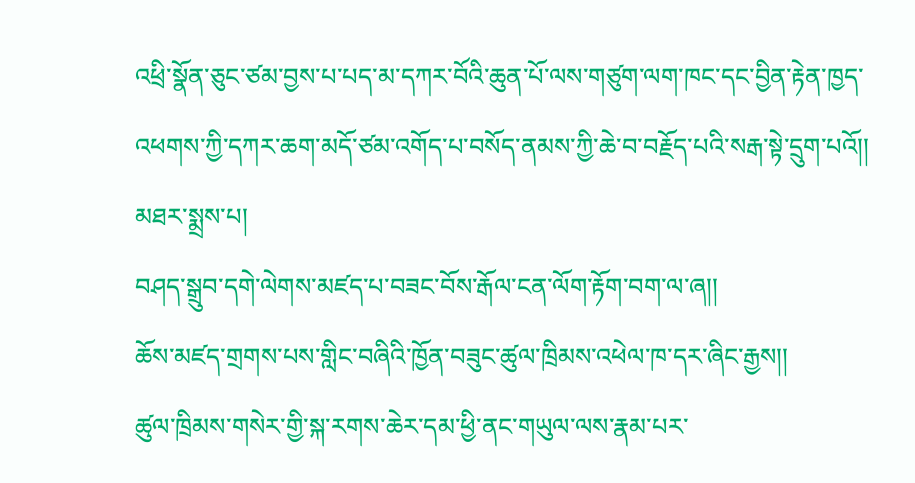འཕྲི་སྣོན་ཅུང་ཙམ་བྱས་པ་པད་མ་དཀར་བོའི་ཆུན་པོ་ལས་གཙུག་ལག་ཁང་དང་བྱིན་རྟེན་ཁྱད་འཕགས་ཀྱི་དཀར་ཆག་མདོ་ཙམ་འགོད་པ་བསོད་ནམས་ཀྱི་ཆེ་བ་བརྗོད་པའི་སརྒ་སྟེ་དྲུག་པའོ།།
མཐར་སྨྲས་པ།
བཤད་སྒྲུབ་དགེ་ལེགས་མཛད་པ་བཟང་བོས་རྒོལ་ངན་ལོག་རྟོག་བག་ལ་ཞ།།
ཆོས་མཛད་གྲགས་པས་གླིང་བཞིའི་ཁྱོན་བཟུང་ཚུལ་ཁྲིམས་འཕེལ་ཁ་དར་ཞིང་རྒྱས།།
ཚུལ་ཁྲིམས་གསེར་གྱི་སྐ་རགས་ཆེར་དམ་ཕྱི་ནང་གཡུལ་ལས་རྣམ་པར་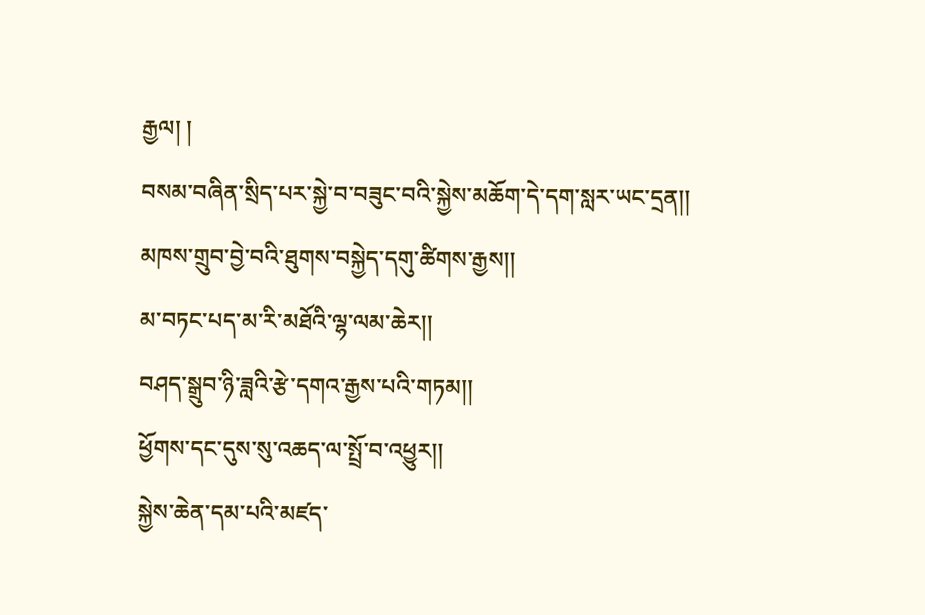རྒྱལ། །
བསམ་བཞིན་སྲིད་པར་སྐྱེ་བ་བཟུང་བའི་སྐྱེས་མཆོག་དེ་དག་སླར་ཡང་དྲན།།
མཁས་གྲུབ་བྱེ་བའི་ཐུགས་བསྐྱེད་དགུ་ཚིགས་རྒྱས།།
མ་བཏང་པད་མ་རི་མཐོའི་ལྷ་ལམ་ཆེར།།
བཤད་སྒྲུབ་ཉི་ཟླའི་རྩེ་དགའ་རྒྱས་པའི་གཏམ།།
ཕྱོགས་དང་དུས་སུ་འཆད་ལ་སྤྲོ་བ་འཕྱུར།།
སྐྱེས་ཆེན་དམ་པའི་མཛད་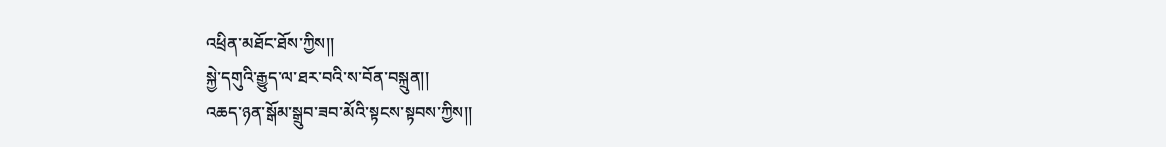འཕྲིན་མཐོང་ཐོས་ཀྱིས།།
སྐྱེ་དགུའི་རྒྱུད་ལ་ཐར་བའི་ས་བོན་བསྐྲུན།།
འཆད་ཉན་སྒོམ་སྒྲུབ་ཟབ་མོའི་སྟངས་སྟབས་ཀྱིས།།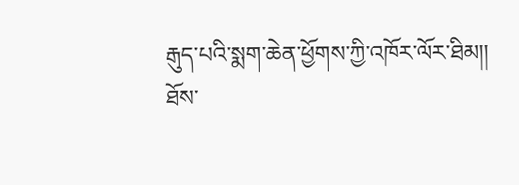རྒུད་པའི་སྨག་ཆེན་ཕྱོགས་ཀྱི་འཁོར་ལོར་ཐིམ།།
ཐོས་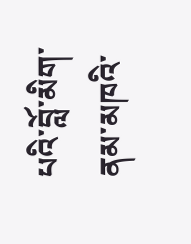པའི་བློ་མིག་ནམ་མཁའི་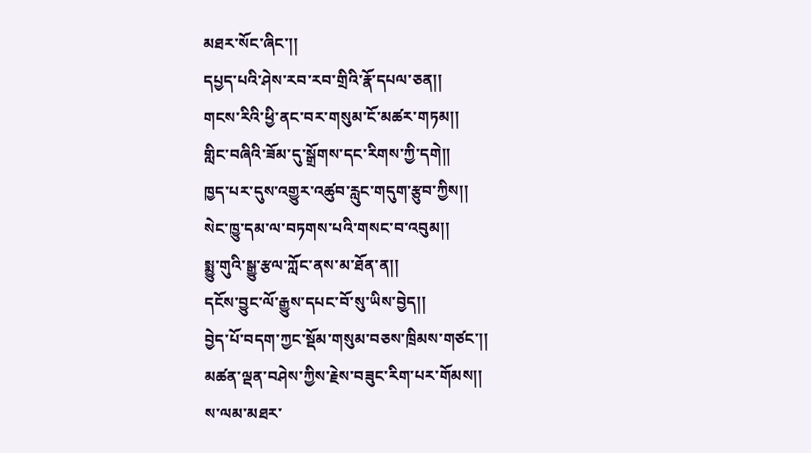མཐར་སོང་ཞིང་།།
དཔྱད་པའི་ཤེས་རབ་རབ་གྲིའི་རྣོ་དཔལ་ཅན།།
གངས་རིའི་ཕྱི་ནང་བར་གསུམ་ངོ་མཚར་གཏམ།།
གླིང་བཞིའི་ཟོམ་དུ་སྒྲོགས་དང་རིགས་ཀྱི་དགེ།།
ཁྱད་པར་དུས་འགྱུར་འཚུབ་རླུང་གདུག་རྩུབ་ཀྱིས།།
སེང་ཁྱུ་དམ་ལ་བཏགས་པའི་གསང་བ་འབུམ།།
སྨྱུ་གུའི་སྒྱུ་རྩལ་ཀློང་ནས་མ་ཐོན་ན།།
དངོས་བྱུང་ལོ་རྒྱུས་དཔང་བོ་སུ་ཡིས་བྱེད།།
བྱེད་པོ་བདག་ཀྱང་སྡོམ་གསུམ་བཅས་ཁྲིམས་གཙང་།།
མཚན་ལྡན་བཤེས་ཀྱིས་རྗེས་བཟུང་རིག་པར་གོམས།།
ས་ལམ་མཐར་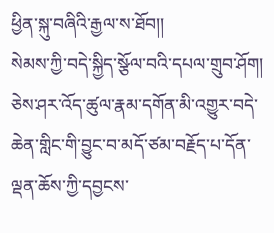ཕྱིན་སྐུ་བཞིའི་རྒྱལ་ས་ཐོབ།།
སེམས་ཀྱི་བདེ་སྐྱིད་སྩོལ་བའི་དཔལ་གྲུབ་ཤོག།
ཅེས་ཤར་འོད་ཚུལ་རྣམ་དགོན་མི་འགྱུར་བདེ་ཆེན་གླིང་གི་བྱུང་བ་མདོ་ཙམ་བརྗོད་པ་དོན་ལྡན་ཆོས་ཀྱི་དབྱངས་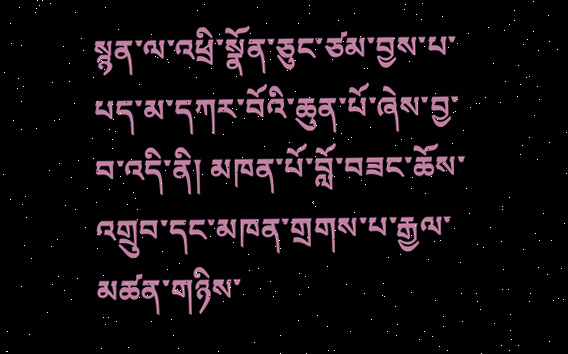སྙན་ལ་འཕྲི་སྣོན་ཅུང་ཙམ་བྱས་པ་པད་མ་དཀར་བོའི་ཆུན་པོ་ཞེས་བྱ་བ་འདི་ནི། མཁན་པོ་བློ་བཟང་ཆོས་འགྲུབ་དང་མཁན་གྲགས་པ་རྒྱལ་མཚན་གཉིས་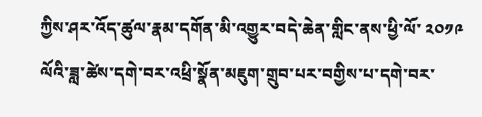ཀྱིས་ཤར་འོད་ཚུལ་རྣམ་དགོན་མི་འགྱུར་བདེ་ཆེན་གླིང་ནས་ཕྱི་ལོ་ ༢༠༡༩ ལོའི་ཟླ་ཚེས་དགེ་བར་འཕྲི་སྣོན་མཇུག་གྲུབ་པར་བགྱིས་པ་དགེ་བར་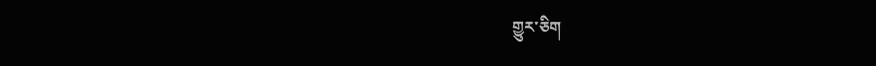གྱུར་ཅིག